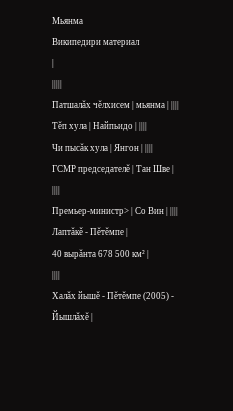Мьянма
Википедири материал
|
|||||
Патшалăх чĕлхисем | мьянма | ||||
Тĕп хула | Найпьидо | ||||
Чи пысăк хула | Янгон | ||||
ГСМР председателĕ | Тан Шве | ||||
Премьер-министр> | Со Вин | ||||
Лаптăкě - Пĕтĕмпе |
40 вырăнта 678 500 км² |
||||
Халăх йышĕ - Пĕтĕмпе (2005) - Йышлăхĕ |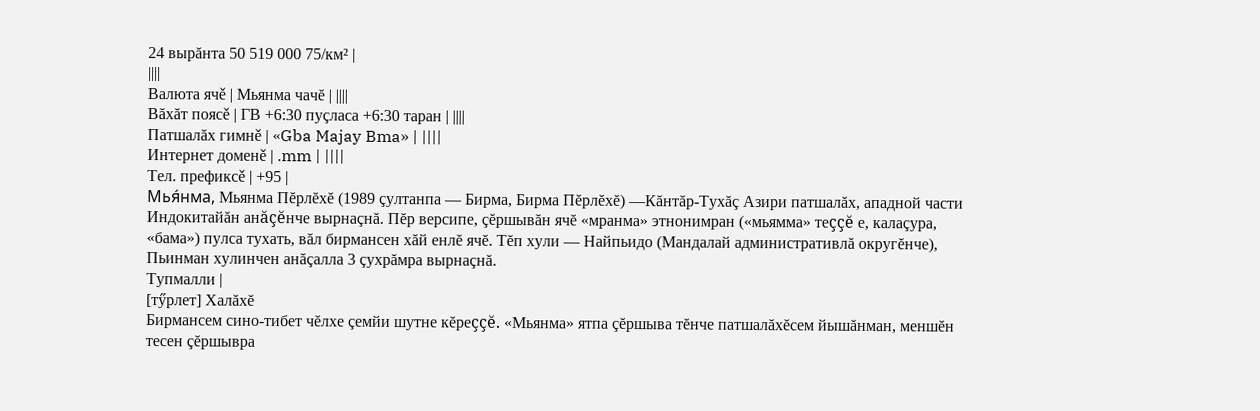24 вырăнта 50 519 000 75/км² |
||||
Валюта ячě | Мьянма чачĕ | ||||
Вăхăт поясě | ГВ +6:30 пуçласа +6:30 таран | ||||
Патшалăх гимнě | «Gba Majay Bma» | ||||
Интернет доменě | .mm | ||||
Тел. префиксě | +95 |
Мья́нма, Мьянма Пĕрлĕхĕ (1989 çултанпа — Бирма, Бирма Пĕрлĕхĕ) —Кăнтăр-Тухăç Азири патшалăх, ападной части Индокитайăн анăçĕнче вырнаçнă. Пĕр версипе, çĕршывăн ячĕ «мранма» этнонимран («мьямма» теççĕ е, калаçура, «бама») пулса тухать, вăл бирмансен хăй енлĕ ячĕ. Тĕп хули — Найпьидо (Мандалай административлă округĕнче), Пьинман хулинчен анăçалла 3 çухрăмра вырнаçнă.
Тупмалли |
[тӳрлет] Халăхĕ
Бирмансем сино-тибет чĕлхе çемйи шутне кĕреççĕ. «Мьянма» ятпа çĕршыва тĕнче патшалăхĕсем йышăнман, меншĕн тесен çĕршывра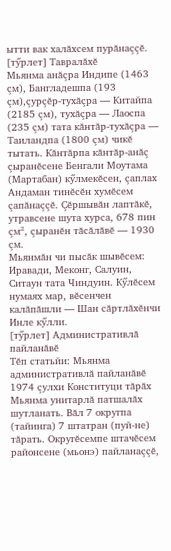ытти вак халăхсем пурăнаççĕ.
[тӳрлет] Тавралăхĕ
Мьянма анăçра Индипе (1463 çм), Бангладешпа (193 çм),çурçĕр-тухăçра — Китайпа (2185 çм), тухăçра — Лаоспа (235 çм) тата кăнтăр-тухăçра — Таиландпа (1800 çм) чикĕ тытать. Кăнтăрпа кăнтăр-анăç çыранĕсене Бенгали Моутама (Мартабан) кӳлмекĕсен, çаплах Андаман тинĕсĕн хумĕсем çапăнаççĕ. Çĕршывăн лаптăкĕ, утравсене шута хурса, 678 пин çм², çыранĕн тăсăлăвĕ — 1930 çм.
Мьянмăн чи пысăк шывĕсем: Иравади, Меконг, Салуин, Ситаун тата Чиндуин. Кӳлĕсем нумаях мар, вĕсенчен калăпăшли — Шан сăртлăхĕнчи Инле кӳлли.
[тӳрлет] Административлă пайланăвĕ
Тĕп статьйи: Мьянма административлă пайланăвĕ
1974 çулхи Конституци тăрăх Мьянма унитарлă патшалăх шутланать. Вăл 7 округпа (тайинга) 7 штатран (пуй-не) тăрать. Округĕсемпе штачĕсем районсене (мьонэ) пайланаççĕ,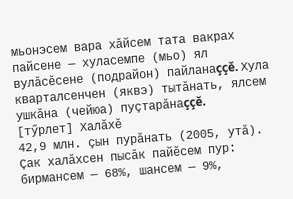мьонэсем вара хăйсем тата вакрах пайсене — хуласемпе (мьо) ял вулăсĕсене (подрайон) пайланаççĕ. Хула кварталсенчен (яквэ) тытăнать, ялсем ушкăна (чейюа) пуçтарăнаççĕ.
[тӳрлет] Халăхĕ
42,9 млн. çын пурăнать (2005, утă). Çак халăхсен пысăк пайĕсем пур: бирмансем — 68%, шансем — 9%,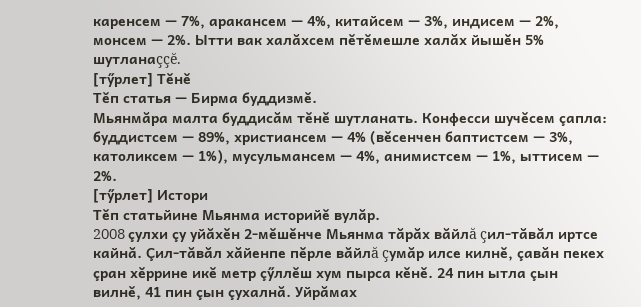каренсем — 7%, аракансем — 4%, китайсем — 3%, индисем — 2%, монсем — 2%. Ытти вак халăхсем пĕтĕмешле халăх йышĕн 5% шутланаççĕ.
[тӳрлет] Тĕнĕ
Тĕп статья — Бирма буддизмĕ.
Мьянмăра малта буддисăм тĕнĕ шутланать. Конфесси шучĕсем çапла: буддистсем — 89%, христиансем — 4% (вĕсенчен баптистсем — 3%, католиксем — 1%), мусульмансем — 4%, анимистсем — 1%, ыттисем — 2%.
[тӳрлет] Истори
Тĕп статьйине Мьянма историйĕ вулăр.
2008 çулхи çу уйăхĕн 2-мĕшĕнче Мьянма тăрăх вăйлă çил-тăвăл иртсе кайнă. Çил-тăвăл хăйенпе пĕрле вăйлă çумăр илсе килнĕ, çавăн пекех çран хĕррине икĕ метр çӳллĕш хум пырса кĕнĕ. 24 пин ытла çын вилнĕ, 41 пин çын çухалнă. Уйрăмах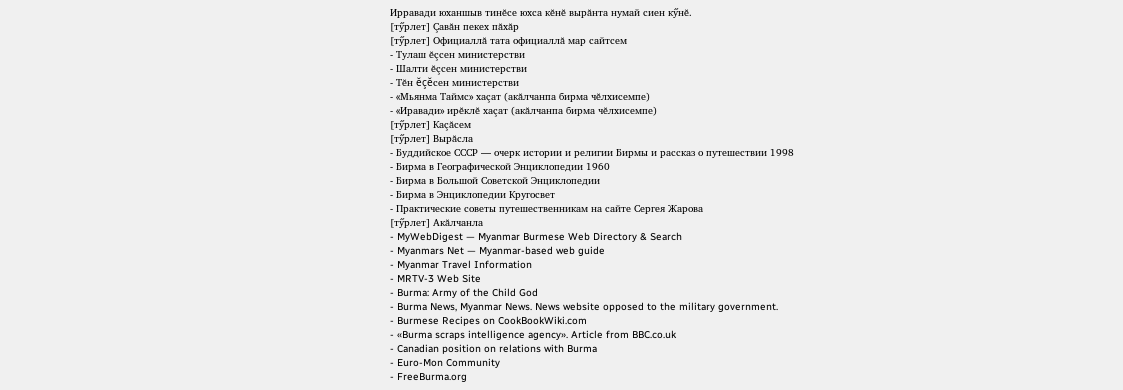Ирравади юханшыв тинĕсе юхса кĕнĕ вырăнта нумай сиен кӳнĕ.
[тӳрлет] Çавăн пекех пăхăр
[тӳрлет] Официаллă тата официаллă мар сайтсем
- Тулаш ĕçсен министерстви
- Шалти ĕçсен министерстви
- Тĕн ĕçĕсен министерстви
- «Мьянма Таймс» хаçат (акăлчанпа бирма чĕлхисемпе)
- «Иравади» ирĕклĕ хаçат (акăлчанпа бирма чĕлхисемпе)
[тӳрлет] Каçăсем
[тӳрлет] Вырăсла
- Буддийское СССР — очерк истории и религии Бирмы и рассказ о путешествии 1998
- Бирма в Географической Энциклопедии 1960
- Бирма в Большой Советской Энциклопедии
- Бирма в Энциклопедии Кругосвет
- Практические советы путешественникам на сайте Сергея Жарова
[тӳрлет] Акăлчанла
- MyWebDigest — Myanmar Burmese Web Directory & Search
- Myanmars Net — Myanmar-based web guide
- Myanmar Travel Information
- MRTV-3 Web Site
- Burma: Army of the Child God
- Burma News, Myanmar News. News website opposed to the military government.
- Burmese Recipes on CookBookWiki.com
- «Burma scraps intelligence agency». Article from BBC.co.uk
- Canadian position on relations with Burma
- Euro-Mon Community
- FreeBurma.org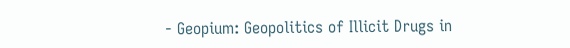- Geopium: Geopolitics of Illicit Drugs in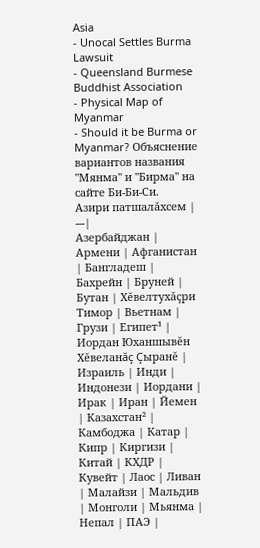Asia
- Unocal Settles Burma Lawsuit
- Queensland Burmese Buddhist Association
- Physical Map of Myanmar
- Should it be Burma or Myanmar? Объяснение вариантов названия "Мянма" и "Бирма" на сайте Би-Би-Си.
Азири патшалăхсем |
---|
Азербайджан | Армени | Афганистан | Бангладеш | Бахрейн | Бруней | Бутан | Хĕвелтухăçри Тимор | Вьетнам | Грузи | Египет¹ | Иордан Юханшывĕн Хĕвеланăç Çыранĕ | Израиль | Инди | Индонези | Иордани | Ирак | Иран | Йемен | Казахстан² | Камбоджа | Катар | Кипр | Киргизи | Китай | КХДР | Кувейт | Лаос | Ливан | Малайзи | Мальдив | Монголи | Мьянма | Непал | ПАЭ |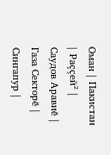Оман | Пакистан | Раççей² | Саудов Аравиĕ | Газа Секторĕ | Сингапур |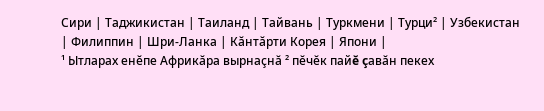Сири | Таджикистан | Таиланд | Тайвань | Туркмени | Турци² | Узбекистан | Филиппин | Шри-Ланка | Кăнтăрти Корея | Япони |
¹ Ытларах енĕпе Африкăра вырнаçнă ² пĕчĕк пайĕ çавăн пекех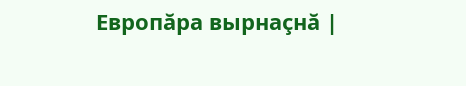Европăра вырнаçнă |